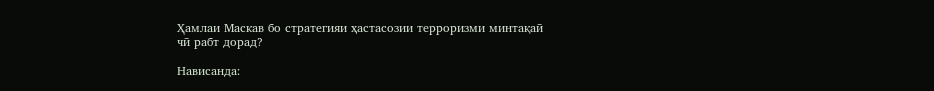Ҳамлаи Маскав бо стратегияи ҳастасозии терроризми минтақаӣ чӣ рабт дорад?

Нависанда: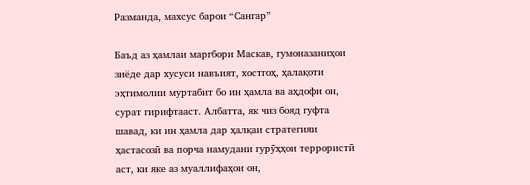Разманда, махсус барои “Сангар”

Баъд аз ҳамлаи маргбори Маскав, гумоназаниҳои зиёде дар хусуси навъият, хостгоҳ, ҳалақоти эҳтимолии муртабит бо ин ҳамла ва аҳдофи он, сурат гирифтааст. Албатта, як чиз бояд гуфта шавад, ки ин ҳамла дар ҳалқаи стратегияи ҳастасозӣ ва порча намудани гурӯҳҳои террористӣ аст, ки яке аз муаллифаҳои он,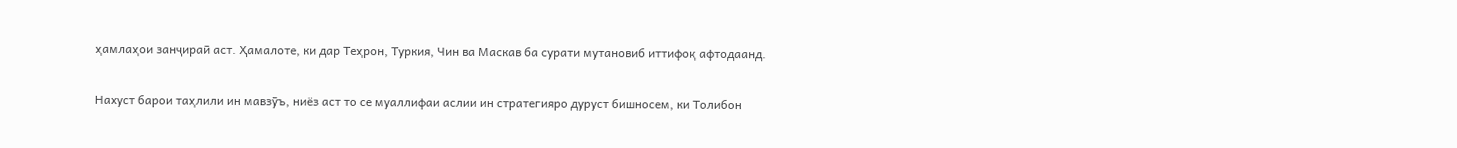ҳамлаҳои занҷираӣ аст. Ҳамалоте, ки дар Теҳрон, Туркия, Чин ва Маскав ба сурати мутановиб иттифоқ афтодаанд.

Нахуст барои таҳлили ин мавзӯъ, ниёз аст то се муаллифаи аслии ин стратегияро дуруст бишносем, ки Толибон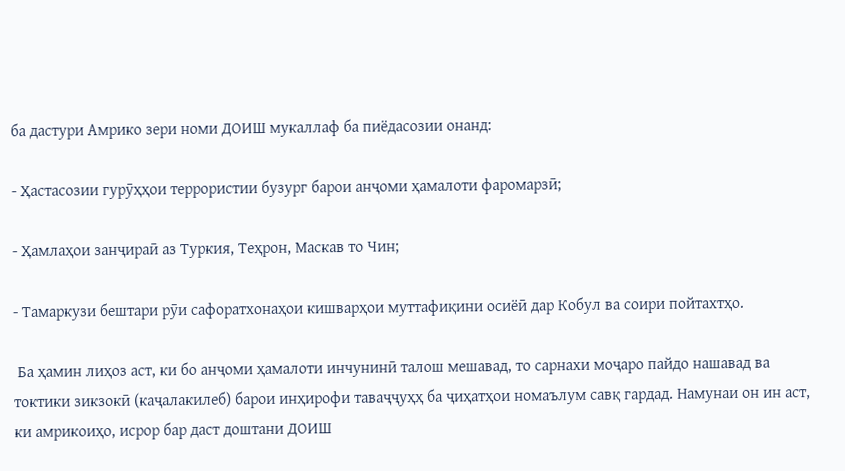ба дастури Амрико зери номи ДОИШ мукаллаф ба пиёдасозии онанд:

- Ҳастасозии гурӯҳҳои террористии бузург барои анҷоми ҳамалоти фаромарзӣ;

- Ҳамлаҳои занҷираӣ аз Туркия, Теҳрон, Маскав то Чин;

- Тамаркузи бештари рӯи сафоратхонаҳои кишварҳои муттафиқини осиёӣ дар Кобул ва соири пойтахтҳо.

 Ба ҳамин лиҳоз аст, ки бо анҷоми ҳамалоти инчунинӣ талош мешавад, то сарнахи моҷаро пайдо нашавад ва токтики зикзокӣ (каҷалакилеб) барои инҳирофи таваҷҷуҳҳ ба ҷиҳатҳои номаълум савқ гардад. Намунаи он ин аст, ки амрикоиҳо, исрор бар даст доштани ДОИШ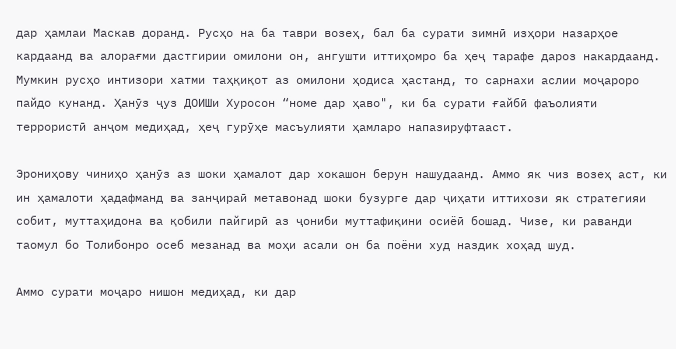дар ҳамлаи Маскав доранд. Русҳо на ба таври возеҳ, бал ба сурати зимнӣ изҳори назарҳое кардаанд ва алорағми дастгирии омилони он, ангушти иттиҳомро ба ҳеҷ тарафе дароз накардаанд. Мумкин русҳо интизори хатми таҳқиқот аз омилони ҳодиса ҳастанд, то сарнахи аслии моҷароро пайдо кунанд. Ҳанӯз ҷуз ДОИШи Хуросон “номе дар ҳаво", ки ба сурати ғайбӣ фаъолияти террористӣ анҷом медиҳад, ҳеҷ гурӯҳе масъулияти ҳамларо напазируфтааст.

Эрониҳову чиниҳо ҳанӯз аз шоки ҳамалот дар хокашон берун нашудаанд. Аммо як чиз возеҳ аст, ки ин ҳамалоти ҳадафманд ва занҷираӣ метавонад шоки бузурге дар ҷиҳати иттихози як стратегияи собит, муттаҳидона ва қобили пайгирӣ аз ҷониби муттафиқини осиёӣ бошад. Чизе, ки раванди таомул бо Толибонро осеб мезанад ва моҳи асали он ба поёни худ наздик хоҳад шуд.

Аммо сурати моҷаро нишон медиҳад, ки дар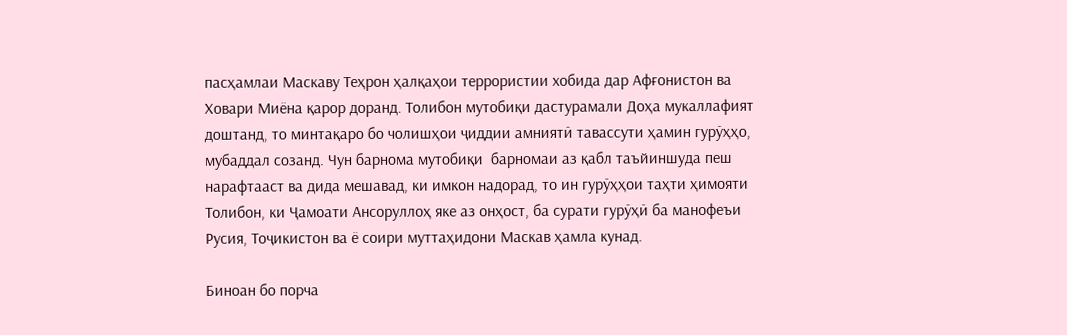пасҳамлаи Маскаву Теҳрон ҳалқаҳои террористии хобида дар Афғонистон ва Ховари Миёна қарор доранд. Толибон мутобиқи дастурамали Доҳа мукаллафият доштанд, то минтақаро бо чолишҳои ҷиддии амниятӣ тавассути ҳамин гурӯҳҳо, мубаддал созанд. Чун барнома мутобиқи  барномаи аз қабл таъйиншуда пеш нарафтааст ва дида мешавад, ки имкон надорад, то ин гурӯҳҳои таҳти ҳимояти Толибон, ки Ҷамоати Ансоруллоҳ яке аз онҳост, ба сурати гурӯҳӣ ба манофеъи Русия, Тоҷикистон ва ё соири муттаҳидони Маскав ҳамла кунад.

Биноан бо порча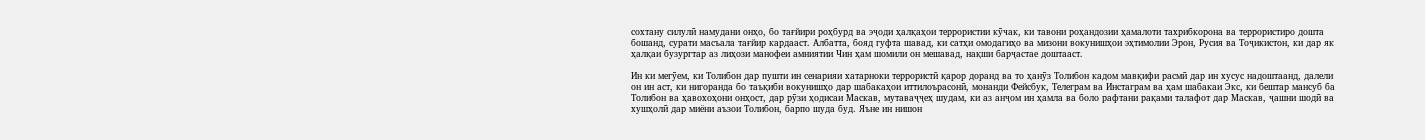сохтану силулӣ намудани онҳо, бо тағйири роҳбурд ва эҷоди ҳалқаҳои террористии кӯчак, ки тавони роҳандозии ҳамалоти тахрибкорона ва террористиро дошта бошанд, сурати масъала тағйир кардааст. Албатта, бояд гуфта шавад, ки сатҳи омодагиҳо ва мизони вокунишҳои эҳтимолии Эрон, Русия ва Тоҷикистон, ки дар як ҳалқаи бузургтар аз лиҳози манофеи амниятии Чин ҳам шомили он мешавад, нақши барҷастае доштааст.

Ин ки мегӯем, ки Толибон дар пушти ин сенарияи хатарноки террористӣ қарор доранд ва то ҳанӯз Толибон кадом мавқифи расмӣ дар ин хусус надоштаанд, далели он ин аст, ки нигоранда бо таъқиби вокунишҳо дар шабакаҳои иттилоърасонӣ, монанди Фейсбук, Телеграм ва Инстаграм ва ҳам шабакаи Экс, ки бештар мансуб ба Толибон ва ҳавохоҳони онҳост, дар рӯзи ҳодисаи Маскав, мутаваҷҷеҳ шудам, ки аз анҷом ин ҳамла ва боло рафтани рақами талафот дар Маскав, ҷашни шодӣ ва хушҳолӣ дар миёни аъзои Толибон, барпо шуда буд. Яъне ин нишон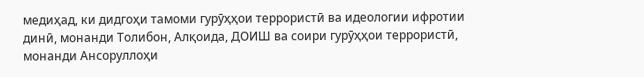медиҳад, ки дидгоҳи тамоми гурӯҳҳои террористӣ ва идеологии ифротии динӣ, монанди Толибон, Алқоида, ДОИШ ва соири гурӯҳҳои террористӣ, монанди Ансоруллоҳи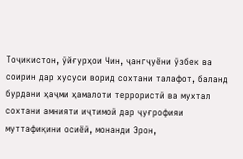Тоҷикистон, ӯйғурҳои Чин, ҷангҷуёни ӯзбек ва соирин дар хусуси ворид сохтани талафот, баланд бурдани ҳаҷми ҳамалоти террористӣ ва мухтал сохтани амнияти иҷтимоӣ дар ҷуғрофияи муттафиқини осиёӣ, монанди Эрон,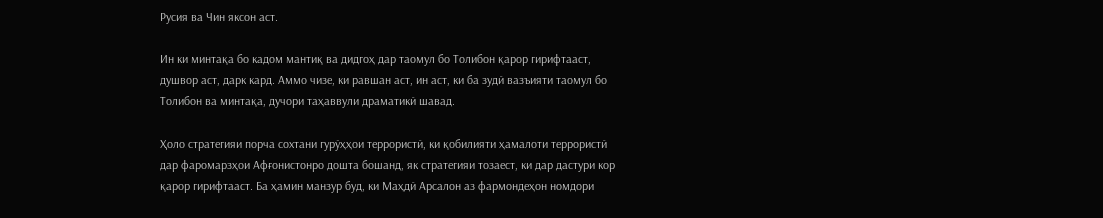Русия ва Чин яксон аст.

Ин ки минтақа бо кадом мантиқ ва дидгоҳ дар таомул бо Толибон қарор гирифтааст, душвор аст, дарк кард. Аммо чизе, ки равшан аст, ин аст, ки ба зудӣ вазъияти таомул бо Толибон ва минтақа, дучори таҳаввули драматикӣ шавад.

Ҳоло стратегияи порча сохтани гурӯҳҳои террористӣ, ки қобилияти ҳамалоти террористӣ дар фаромарзҳои Афғонистонро дошта бошанд, як стратегияи тозаест, ки дар дастури кор қарор гирифтааст. Ба ҳамин манзур буд, ки Маҳдӣ Арсалон аз фармондеҳон номдори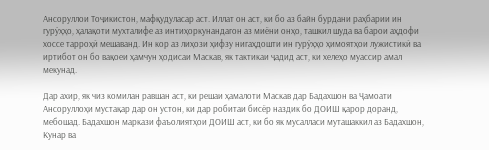Ансоруллои Тоҷикистон, мафқудуласар аст. Иллат он аст, ки бо аз байн бурдани раҳбарии ин гурӯҳҳо, ҳалақоти мухталифе аз интиҳоркунандагон аз миёни онҳо, ташкил шуда ва барои аҳдофи хоссе тарроҳӣ мешаванд. Ин кор аз лиҳози ҳифзу нигаҳдошти ин гурӯҳҳо ҳимоятҳои лужистикӣ ва иртибот он бо вақоеи ҳамчун ҳодисаи Маскав, як тактикаи ҷадид аст, ки хелеҳо муассир амал мекунад.

Дар ахир, як чиз комилан равшан аст, ки решаи ҳамалоти Маскав дар Бадахшон ва Ҷамоати Ансоруллоҳи мустақар дар он устон, ки дар робитаи бисёр наздик бо ДОИШ қарор доранд, мебошад. Бадахшон маркази фаъолиятҳои ДОИШ аст, ки бо як мусалласи муташаккил аз Бадахшон, Кунар ва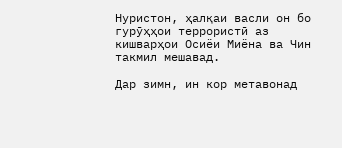Нуристон, ҳалқаи васли он бо гурӯҳҳои террористӣ аз кишварҳои Осиёи Миёна ва Чин такмил мешавад.

Дар зимн, ин кор метавонад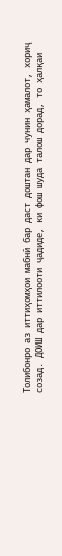Толибонро аз иттиҳомҳои мабнӣ бар даст доштан дар чунин ҳамалот, хориҷ созад. ДОИШ дар иттилооти ҷадиде, ки фош шуда талош дорад, то ҳалқаи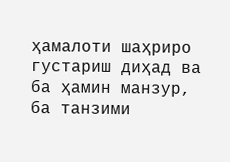ҳамалоти шаҳриро густариш диҳад ва ба ҳамин манзур, ба танзими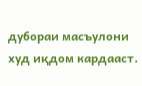дубораи масъулони худ иқдом кардааст.